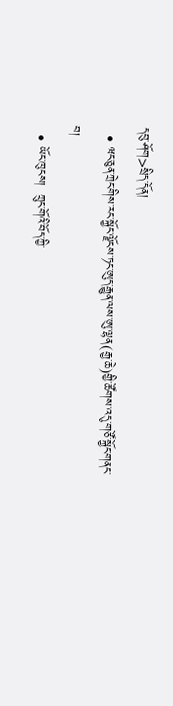དབུ་ཤོག>སྲིད་དོན།
  • ཝང་ཅུན་ཀྲེང་གིས་རང་སྐྱོང་ལྗོངས་ཏང་ཨུད་རྒྱུན་ལས་ཨུ་ལྷན(རྒྱ་ཆེ)གྱི་ཚོགས་འདུ་གཙོ་སྐྱོང་གནང་བ།
  • ཡོང་ཁུངས།  ཀྲུང་གོའི་བོད་ཀྱི་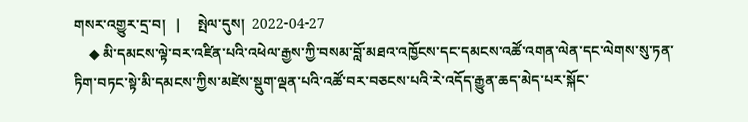གསར་འགྱུར་དྲ་བ།   |     སྤེལ་དུས།  2022-04-27
    ◆ མི་དམངས་ལྟེ་བར་འཛིན་པའི་འཕེལ་རྒྱས་ཀྱི་བསམ་བློ་མཐའ་འཁྱོངས་དང་དམངས་འཚོ་འགན་ལེན་དང་ལེགས་སུ་ཏན་ཏིག་བཏང་སྟེ་མི་དམངས་ཀྱིས་མཛེས་སྡུག་ལྡན་པའི་འཚོ་བར་བཅངས་པའི་རེ་འདོད་རྒྱུན་ཆད་མེད་པར་སྐོང་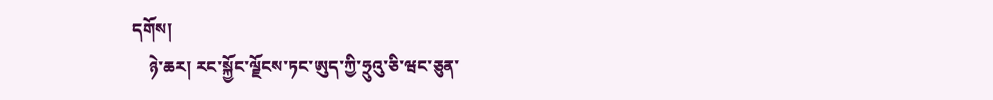དགོས།
    ཉེ་ཆར། རང་སྐྱོང་ལྗོངས་ཏང་ཨུད་ཀྱི་ཧྲུའུ་ཅི་ཝང་ཅུན་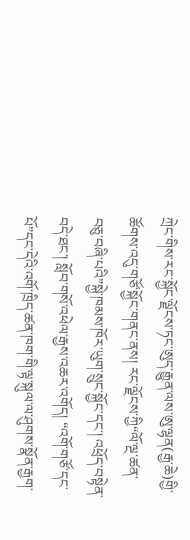ཀྲེང་གིས་རང་སྐྱོང་ལྗོངས་ཏང་ཨུད་རྒྱུན་ལས་ཨུ་ལྷན(རྒྱ་ཆེ)གྱི་ཚོགས་འདུ་གཙོ་སྐྱོང་གནང་ནས། རང་ལྗོངས་ཀྱི“ལོ་ལྔ་ཚན་བཅུ་བཞི་པའི”སྐྱེ་ཁམས་ཁོར་ཡུག་སྲུང་སྐྱོང་དང་། འཕྲོད་བསྟེན་བདེ་ཐང་། སློབ་གསོ་འཕེལ་རྒྱས་འཆར་འགོད། “འགོ་གཙོ་དང་པོ”དང་དེའི་འགོ་ཁྲིད་ཚན་ཁག་གི་ལྟ་སྐུལ་ལ་ཤུགས་སྣོན་རྒྱག་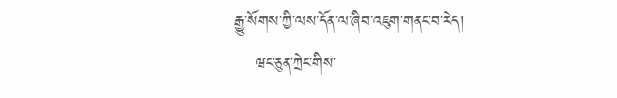རྒྱུ་སོགས་ཀྱི་ལས་དོན་ལ་ཞིབ་འཇུག་གནང་བ་རེད།
    ཝང་ཅུན་ཀྲེང་གིས་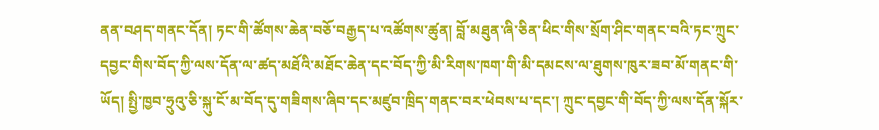ནན་བཤད་གནང་དོན། ཏང་གི་ཚོགས་ཆེན་བཅོ་བརྒྱད་པ་འཚོགས་ཚུན། བློ་མཐུན་ཞི་ཅིན་ཕིང་གིས་སྲོག་ཤིང་གནང་བའི་ཏང་ཀྲུང་དབྱང་གིས་བོད་ཀྱི་ལས་དོན་ལ་ཚད་མཐོའི་མཐོང་ཆེན་དང་བོད་ཀྱི་མི་རིགས་ཁག་གི་མི་དམངས་ལ་ཐུགས་ཁུར་ཟབ་མོ་གནང་གི་ཡོད། སྤྱི་ཁྱབ་ཧྲུའུ་ཅི་སྐུ་ངོ་མ་བོད་དུ་གཟིགས་ཞིབ་དང་མཛུབ་ཁྲིད་གནང་བར་ཕེབས་པ་དང་། ཀྲུང་དབྱང་གི་བོད་ཀྱི་ལས་དོན་སྐོར་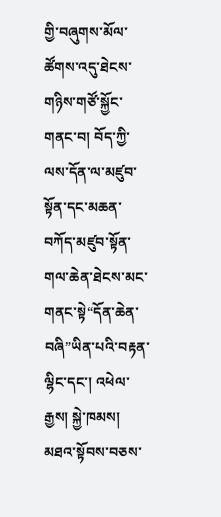གྱི་བཞུགས་མོལ་ཚོགས་འདུ་ཐེངས་གཉིས་གཙོ་སྐྱོང་གནང་བ། བོད་ཀྱི་ལས་དོན་ལ་མཛུབ་སྟོན་དང་མཆན་བཀོད་མཛུབ་སྟོན་གལ་ཆེན་ཐེངས་མང་གནང་སྟེ“དོན་ཆེན་བཞི”ཡིན་པའི་བརྟན་ལྷིང་དང་། འཕེལ་རྒྱས། སྐྱེ་ཁམས། མཐའ་སྟོབས་བཅས་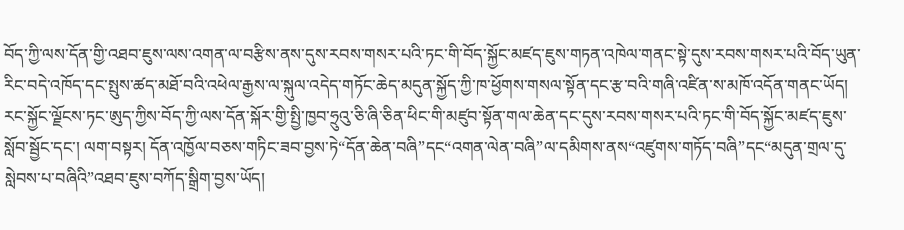བོད་ཀྱི་ལས་དོན་གྱི་འཐབ་ཇུས་ལས་འགན་ལ་བརྩིས་ནས་དུས་རབས་གསར་པའི་ཏང་གི་བོད་སྐྱོང་མཛད་ཇུས་གཏན་འཁེལ་གནང་སྟེ་དུས་རབས་གསར་པའི་བོད་ཡུན་རིང་བདེ་འཁོད་དང་སྤུས་ཚད་མཐོ་བའི་འཕེལ་རྒྱས་ལ་སྐུལ་འདེད་གཏོང་ཆེད་མདུན་སྐྱོད་ཀྱི་ཁ་ཕྱོགས་གསལ་སྟོན་དང་རྩ་བའི་གཞི་འཛིན་ས་མཁོ་འདོན་གནང་ཡོད། རང་སྐྱོང་ལྗོངས་ཏང་ཨུད་ཀྱིས་བོད་ཀྱི་ལས་དོན་སྐོར་གྱི་སྤྱི་ཁྱབ་ཧྲུའུ་ཅི་ཞི་ཅིན་ཕིང་གི་མཛུབ་སྟོན་གལ་ཆེན་དང་དུས་རབས་གསར་པའི་ཏང་གི་བོད་སྐྱོང་མཛད་ཇུས་སློབ་སྦྱོང་དང་། ལག་བསྟར། དོན་འཁྱོལ་བཅས་གཏིང་ཟབ་བྱས་ཏེ“དོན་ཆེན་བཞི”དང“འགན་ལེན་བཞི”ལ་དམིགས་ནས“འཛུགས་གཏོད་བཞི”དང“མདུན་གྲལ་དུ་སླེབས་པ་བཞིའི”འཐབ་ཇུས་བཀོད་སྒྲིག་བྱས་ཡོད།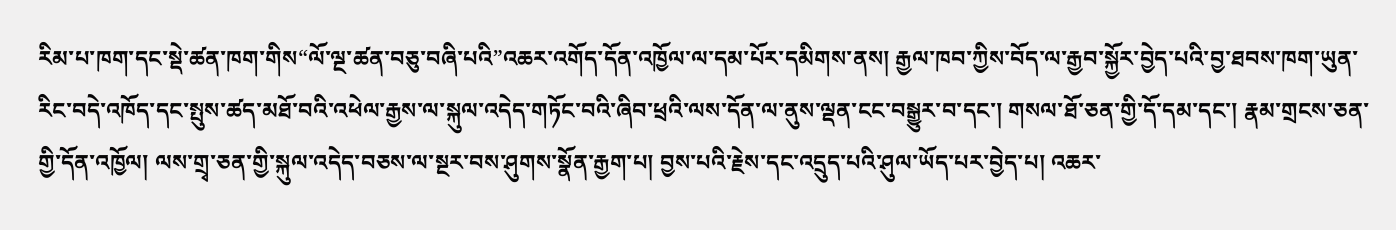རིམ་པ་ཁག་དང་སྡེ་ཚན་ཁག་གིས“ལོ་ལྔ་ཚན་བཅུ་བཞི་པའི”འཆར་འགོད་དོན་འཁྱོལ་ལ་དམ་པོར་དམིགས་ནས། རྒྱལ་ཁབ་ཀྱིས་བོད་ལ་རྒྱབ་སྐྱོར་བྱེད་པའི་བྱ་ཐབས་ཁག་ཡུན་རིང་བདེ་འཁོད་དང་སྤུས་ཚད་མཐོ་བའི་འཕེལ་རྒྱས་ལ་སྐུལ་འདེད་གཏོང་བའི་ཞིབ་ཕྲའི་ལས་དོན་ལ་ནུས་ལྡན་ངང་བསྒྱུར་བ་དང་། གསལ་ཐོ་ཅན་གྱི་དོ་དམ་དང་། རྣམ་གྲངས་ཅན་གྱི་དོན་འཁྱོལ། ལས་གྲྭ་ཅན་གྱི་སྐུལ་འདེད་བཅས་ལ་སྔར་བས་ཤུགས་སྣོན་རྒྱག་པ། བྱས་པའི་རྗེས་དང་འདྲུད་པའི་ཤུལ་ཡོད་པར་བྱེད་པ། འཆར་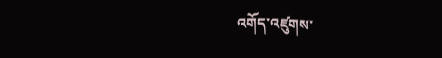འགོད་འཛུགས་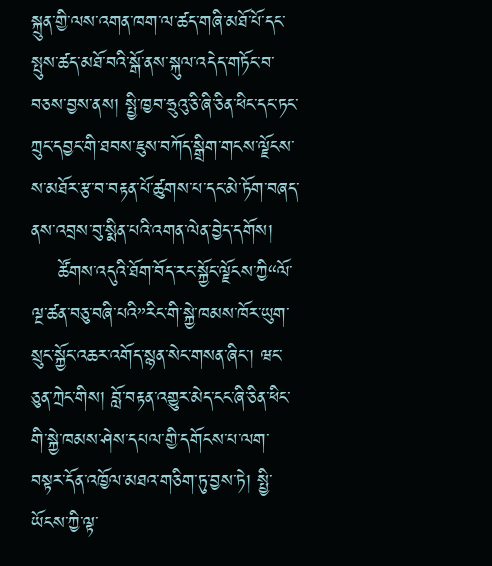སྐྲུན་གྱི་ལས་འགན་ཁག་ལ་ཚད་གཞི་མཐོ་པོ་དང་སྤུས་ཚད་མཐོ་བའི་སྒོ་ནས་སྐུལ་འདེད་གཏོང་བ་བཅས་བྱས་ནས། སྤྱི་ཁྱབ་ཧྲུའུ་ཅི་ཞི་ཅིན་ཕིང་དང་ཏང་ཀྲུང་དབྱང་གི་ཐབས་ཇུས་བཀོད་སྒྲིག་གངས་ལྗོངས་ས་མཐོར་རྩ་བ་བརྟན་པོ་ཚུགས་པ་དང་མེ་ཏོག་བཞད་ནས་འབྲས་བུ་སྨིན་པའི་འགན་ལེན་བྱེད་དགོས།
    ཚོགས་འདུའི་ཐོག་བོད་རང་སྐྱོང་ལྗོངས་ཀྱི“ལོ་ལྔ་ཚན་བཅུ་བཞི་པའི”རིང་གི་སྐྱེ་ཁམས་ཁོར་ཡུག་སྲུང་སྐྱོང་འཆར་འགོད་སྙན་སེང་གསན་ཞིང་། ཝང་ཅུན་ཀྲེང་གིས། བློ་བརྟན་འགྱུར་མེད་ངང་ཞི་ཅིན་ཕིང་གི་སྐྱེ་ཁམས་ཤེས་དཔལ་གྱི་དགོངས་པ་ལག་བསྟར་དོན་འཁྱོལ་མཐའ་གཅིག་ཏུ་བྱས་ཏེ། སྤྱི་ཡོངས་ཀྱི་ལྟ་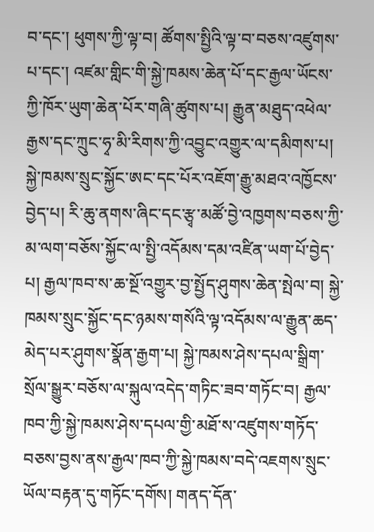བ་དང་། ཕུགས་ཀྱི་ལྟ་བ། ཚོགས་སྤྱིའི་ལྟ་བ་བཅས་འཛུགས་པ་དང་། འཛམ་གླིང་གི་སྐྱེ་ཁམས་ཆེན་པོ་དང་རྒྱལ་ཡོངས་ཀྱི་ཁོར་ཡུག་ཆེན་པོར་གཞི་ཚུགས་པ། རྒྱུན་མཐུད་འཕེལ་རྒྱས་དང་ཀྲུང་ཧྭ་མི་རིགས་ཀྱི་འབྱུང་འགྱུར་ལ་དམིགས་པ། སྐྱེ་ཁམས་སྲུང་སྐྱོང་ཨང་དང་པོར་འཇོག་རྒྱུ་མཐའ་འཁྱོངས་བྱེད་པ། རི་ཆུ་ནགས་ཞིང་དང་རྩྭ་མཚོ་བྱེ་འཁྱགས་བཅས་ཀྱི་མ་ལག་བཅོས་སྐྱོང་ལ་སྤྱི་འདོམས་དམ་འཛིན་ཡག་པོ་བྱེད་པ། རྒྱལ་ཁབ་ས་ཆ་སྔོ་འགྱུར་བྱ་སྤྱོད་ཤུགས་ཆེན་སྤེལ་བ། སྐྱེ་ཁམས་སྲུང་སྐྱོང་དང་ཉམས་གསོའི་ལྟ་འདོམས་ལ་རྒྱུན་ཆད་མེད་པར་ཤུགས་སྣོན་རྒྱག་པ། སྐྱེ་ཁམས་ཤེས་དཔལ་སྒྲིག་སྲོལ་སྒྱུར་བཅོས་ལ་སྐུལ་འདེད་གཏིང་ཟབ་གཏོང་བ། རྒྱལ་ཁབ་ཀྱི་སྐྱེ་ཁམས་ཤེས་དཔལ་གྱི་མཐོ་ས་འཛུགས་གཏོད་བཅས་བྱས་ནས་རྒྱལ་ཁབ་ཀྱི་སྐྱེ་ཁམས་བདེ་འཇགས་སྲུང་ཡོལ་བརྟན་དུ་གཏོང་དགོས། གནད་དོན་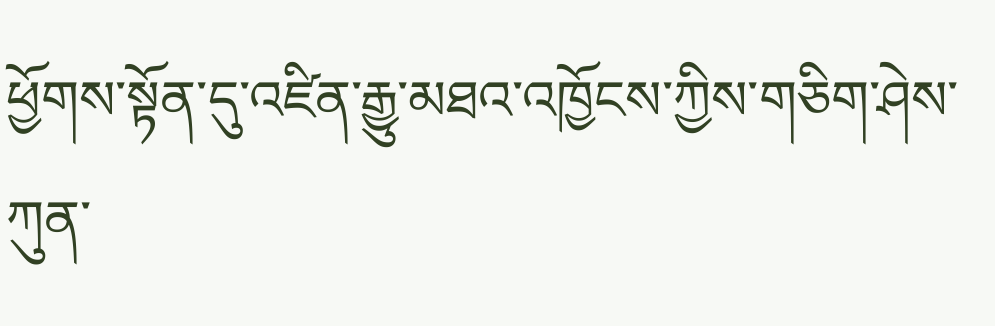ཕྱོགས་སྟོན་དུ་འཛིན་རྒྱུ་མཐའ་འཁྱོངས་ཀྱིས་གཅིག་ཤེས་ཀུན་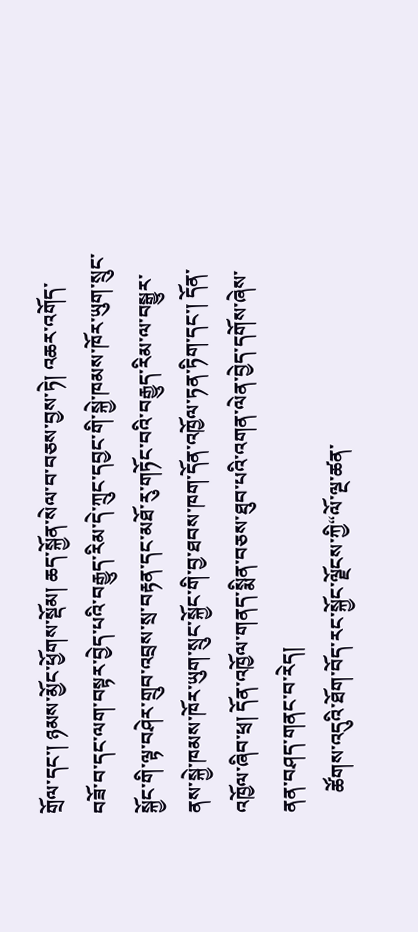གྲོལ་དང་། ཉམས་མྱོང་ཕྱོགས་སྡོམ། ཆད་སྐྱོན་སེལ་བ་བཅས་བྱས་ཏེ། འཆར་འགོད་བཟོ་བ་དང་ལག་བསྟར་བྱེད་པའི་བརྒྱུད་རིམ་དེ་ཀྲུང་དབྱང་གི་སྐྱེ་ཁམས་ཁོར་ཡུག་སྲུང་སྐྱོང་གི་ལྟ་བཤེར་གྲུབ་འབྲས་སྲ་བརྟན་དང་མཐོ་རུ་གཏོང་བའི་བརྒྱུད་རིམ་ལ་བསྒྱུར་ནས་སྐྱེ་ཁམས་ཁོར་ཡུག་སྲུང་སྐྱོང་གི་བྱ་ཐབས་ཁག་དོན་འཁྱོལ་ཏན་ཏིག་དང་། དོན་འཁྱོལ་ཞིབ་ཕྲ། དོན་འཁྱོལ་གནད་སྨིན་བཅས་ཐུབ་པའི་འགན་ལེན་བྱེད་དགོས་ཞེས་ནན་བཤད་གནང་བ་རེད།
    ཚོགས་འདུའི་ཐོག་བོད་རང་སྐྱོང་ལྗོངས་ཀྱི“ལོ་ལྔ་ཚན་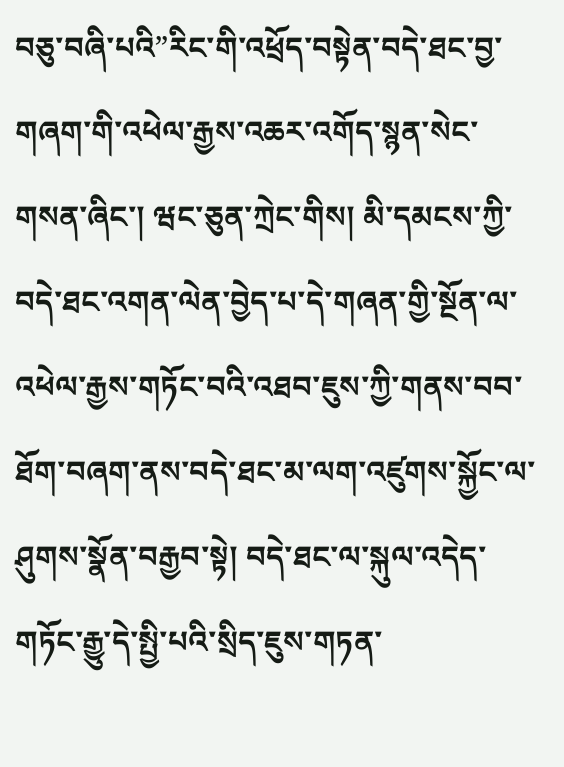བཅུ་བཞི་པའི”རིང་གི་འཕྲོད་བསྟེན་བདེ་ཐང་བྱ་གཞག་གི་འཕེལ་རྒྱས་འཆར་འགོད་སྙན་སེང་གསན་ཞིང་། ཝང་ཅུན་ཀྲེང་གིས། མི་དམངས་ཀྱི་བདེ་ཐང་འགན་ལེན་བྱེད་པ་དེ་གཞན་གྱི་སྔོན་ལ་འཕེལ་རྒྱས་གཏོང་བའི་འཐབ་ཇུས་ཀྱི་གནས་བབ་ཐོག་བཞག་ནས་བདེ་ཐང་མ་ལག་འཛུགས་སྐྱོང་ལ་ཤུགས་སྣོན་བརྒྱབ་སྟེ། བདེ་ཐང་ལ་སྐུལ་འདེད་གཏོང་རྒྱུ་དེ་སྤྱི་པའི་སྲིད་ཇུས་གཏན་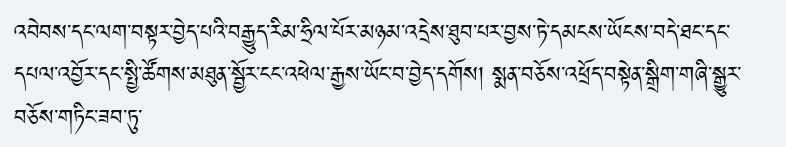འབེབས་དང་ལག་བསྟར་བྱེད་པའི་བརྒྱུད་རིམ་ཧྲིལ་པོར་མཉམ་འདྲེས་ཐུབ་པར་བྱས་ཏེ་དམངས་ཡོངས་བདེ་ཐང་དང་དཔལ་འབྱོར་དང་སྤྱི་ཚོགས་མཐུན་སྦྱོར་ངང་འཕེལ་རྒྱས་ཡོང་བ་བྱེད་དགོས། སྨན་བཅོས་འཕྲོད་བསྟེན་སྒྲིག་གཞི་སྒྱུར་བཅོས་གཏིང་ཟབ་ཏུ་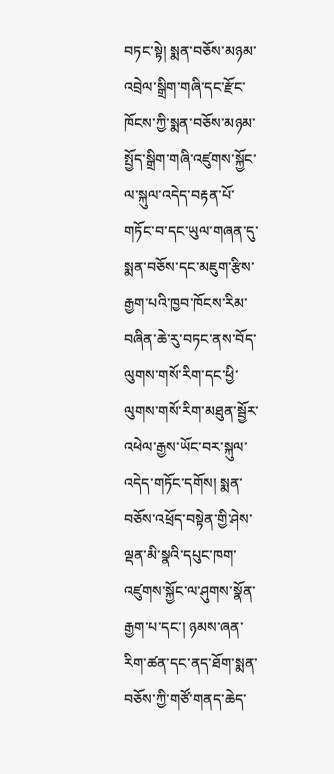བཏང་སྟེ། སྨན་བཅོས་མཉམ་འབྲེལ་སྒྲིག་གཞི་དང་རྫོང་ཁོངས་ཀྱི་སྨན་བཅོས་མཉམ་ སྤྱོད་སྒྲིག་གཞི་འཛུགས་སྐྱོང་ལ་སྐུལ་འདེད་བརྟན་པོ་གཏོང་བ་དང་ཡུལ་གཞན་དུ་སྨན་བཅོས་དང་མཇུག་རྩིས་རྒྱག་པའི་ཁྱབ་ཁོངས་རིམ་བཞིན་ཆེ་རུ་བཏང་ནས་བོད་ལུགས་གསོ་རིག་དང་ཕྱི་ལུགས་གསོ་རིག་མཐུན་སྦྱོར་འཕེལ་རྒྱས་ཡོང་བར་སྐུལ་འདེད་གཏོང་དགོས། སྨན་བཅོས་འཕྲོད་བསྟེན་གྱི་ཤེས་ལྡན་མི་སྣའི་དཔུང་ཁག་འཛུགས་སྐྱོང་ལ་ཤུགས་སྣོན་རྒྱག་པ་དང་། ཉམས་ཞན་རིག་ཚན་དང་ནད་ཐོག་སྨན་བཅོས་ཀྱི་གཙོ་གནད་ཆེད་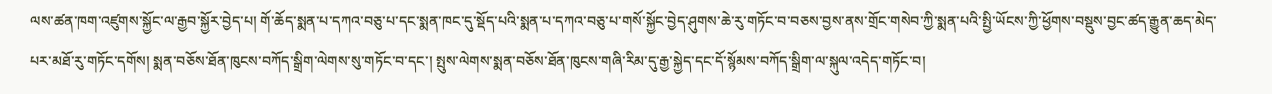ལས་ཚན་ཁག་འཛུགས་སྐྱོང་ལ་རྒྱབ་སྐྱོར་བྱེད་པ། གོ་ཆོད་སྨན་པ་དཀའ་བཅུ་པ་དང་སྨན་ཁང་དུ་སྡོད་པའི་སྨན་པ་དཀའ་བཅུ་པ་གསོ་སྐྱོང་བྱེད་ཤུགས་ཆེ་རུ་གཏོང་བ་བཅས་བྱས་ནས་གྲོང་གསེབ་ཀྱི་སྨན་པའི་སྤྱི་ཡོངས་ཀྱི་ཕྱོགས་བསྡུས་བྱང་ཚད་རྒྱུན་ཆད་མེད་པར་མཐོ་རུ་གཏོང་དགོས། སྨན་བཅོས་ཐོན་ཁུངས་བཀོད་སྒྲིག་ལེགས་སུ་གཏོང་བ་དང་། སྤུས་ལེགས་སྨན་བཅོས་ཐོན་ཁུངས་གཞི་རིམ་དུ་རྒྱ་སྐྱེད་དང་དོ་སྙོམས་བཀོད་སྒྲིག་ལ་སྐུལ་འདེད་གཏོང་བ།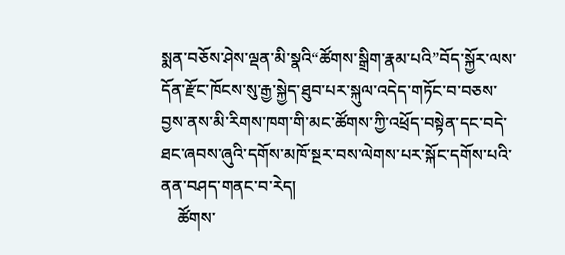སྨན་བཅོས་ཤེས་ལྡན་མི་སྣའི“ཚོགས་སྒྲིག་རྣམ་པའི”བོད་སྐྱོར་ལས་དོན་རྫོང་ཁོངས་སུ་རྒྱ་སྐྱེད་ཐུབ་པར་སྐུལ་འདེད་གཏོང་བ་བཅས་བྱས་ནས་མི་རིགས་ཁག་གི་མང་ཚོགས་ཀྱི་འཕྲོད་བསྟེན་དང་བདེ་ཐང་ཞབས་ཞུའི་དགོས་མཁོ་སྔར་བས་ལེགས་པར་སྐོང་དགོས་པའི་ནན་བཤད་གནང་བ་རེད།
    ཚོགས་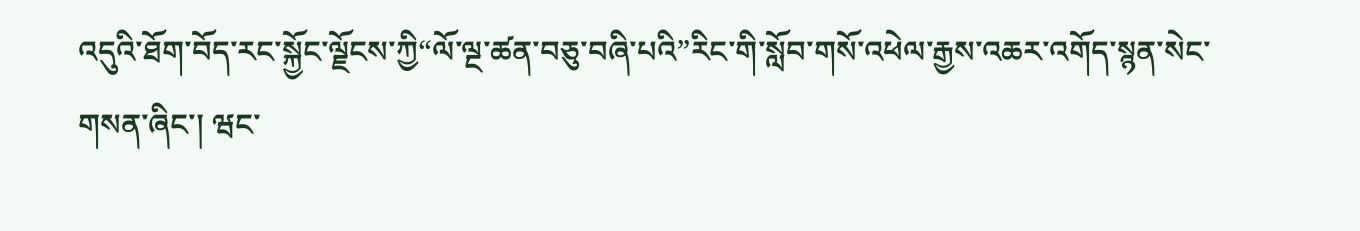འདུའི་ཐོག་བོད་རང་སྐྱོང་ལྗོངས་ཀྱི“ལོ་ལྔ་ཚན་བཅུ་བཞི་པའི”རིང་གི་སློབ་གསོ་འཕེལ་རྒྱས་འཆར་འགོད་སྙན་སེང་གསན་ཞིང་། ཝང་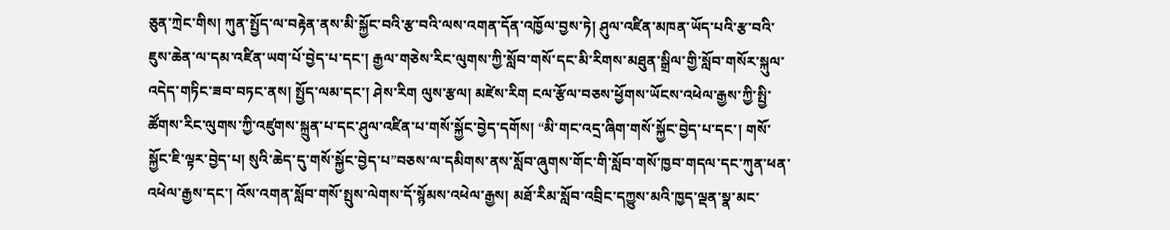ཅུན་ཀྲེང་གིས། ཀུན་སྤྱོད་ལ་བརྟེན་ནས་མི་སྐྱོང་བའི་རྩ་བའི་ལས་འགན་དོན་འཁྱོལ་བྱས་ཏེ། ཤུལ་འཛིན་མཁན་ཡོད་པའི་རྩ་བའི་ཇུས་ཆེན་ལ་དམ་འཛིན་ཡག་པོ་བྱེད་པ་དང་། རྒྱལ་གཅེས་རིང་ལུགས་ཀྱི་སློབ་གསོ་དང་མི་རིགས་མཐུན་སྒྲིལ་གྱི་སློབ་གསོར་སྐུལ་འདེད་གཏིང་ཟབ་བཏང་ནས། སྤྱོད་ལམ་དང་། ཤེས་རིག ལུས་རྩལ། མཛེས་རིག ངལ་རྩོལ་བཅས་ཕྱོགས་ཡོངས་འཕེལ་རྒྱས་ཀྱི་སྤྱི་ཚོགས་རིང་ལུགས་ཀྱི་འཛུགས་སྐྲུན་པ་དང་ཤུལ་འཛིན་པ་གསོ་སྐྱོང་བྱེད་དགོས། “མི་གང་འདྲ་ཞིག་གསོ་སྐྱོང་བྱེད་པ་དང་། གསོ་སྐྱོང་ཇི་ལྟར་བྱེད་པ། སུའི་ཆེད་དུ་གསོ་སྐྱོང་བྱེད་པ”བཅས་ལ་དམིགས་ནས་སློབ་ཞུགས་གོང་གི་སློབ་གསོ་ཁྱབ་གདལ་དང་ཀུན་ཕན་འཕེལ་རྒྱས་དང་། འོས་འགན་སློབ་གསོ་སྤུས་ལེགས་དོ་སྙོམས་འཕེལ་རྒྱས། མཐོ་རིམ་སློབ་འབྲིང་དཀྱུས་མའི་ཁྱད་ལྡན་སྣ་མང་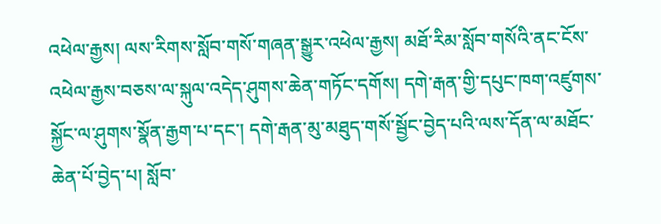འཕེལ་རྒྱས། ལས་རིགས་སློབ་གསོ་གཞན་སྒྱུར་འཕེལ་རྒྱས། མཐོ་རིམ་སློབ་གསོའི་ནང་ངོས་འཕེལ་རྒྱས་བཅས་ལ་སྐུལ་འདེད་ཤུགས་ཆེན་གཏོང་དགོས། དགེ་རྒན་གྱི་དཔུང་ཁག་འཛུགས་སྐྱོང་ལ་ཤུགས་སྣོན་རྒྱག་པ་དང་། དགེ་རྒན་མུ་མཐུད་གསོ་སྦྱོང་བྱེད་པའི་ལས་དོན་ལ་མཐོང་ཆེན་པོ་བྱེད་པ། སློབ་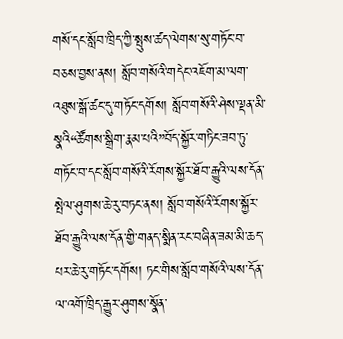གསོ་དང་སློབ་ཁྲིད་ཀྱི་སྤུས་ཚད་ལེགས་སུ་གཏོང་བ་བཅས་བྱས་ནས། སློབ་གསོའི་གདེང་འཇོག་མ་ལག་འཐུས་སྒོ་ཚང་དུ་གཏོང་དགོས། སློབ་གསོའི་ཤེས་ལྡན་མི་སྣའི“ཚོགས་སྒྲིག་རྣམ་པའི”བོད་སྐྱོར་གཏིང་ཟབ་ཏུ་གཏོང་བ་དང་སློབ་གསོའི་རོགས་སྐྱོར་ཐོབ་རྒྱུའི་ལས་དོན་སྤེལ་ཤུགས་ཆེ་རུ་བཏང་ནས། སློབ་གསོའི་རོགས་སྐྱོར་ཐོབ་རྒྱུའི་ལས་དོན་གྱི་གནད་སྨིན་རང་བཞིན་ཟམ་མི་ཆད་པར་ཆེ་རུ་གཏོང་དགོས། ཏང་གིས་སློབ་གསོའི་ལས་དོན་ལ་འགོ་ཁྲིད་རྒྱུར་ཤུགས་སྣོན་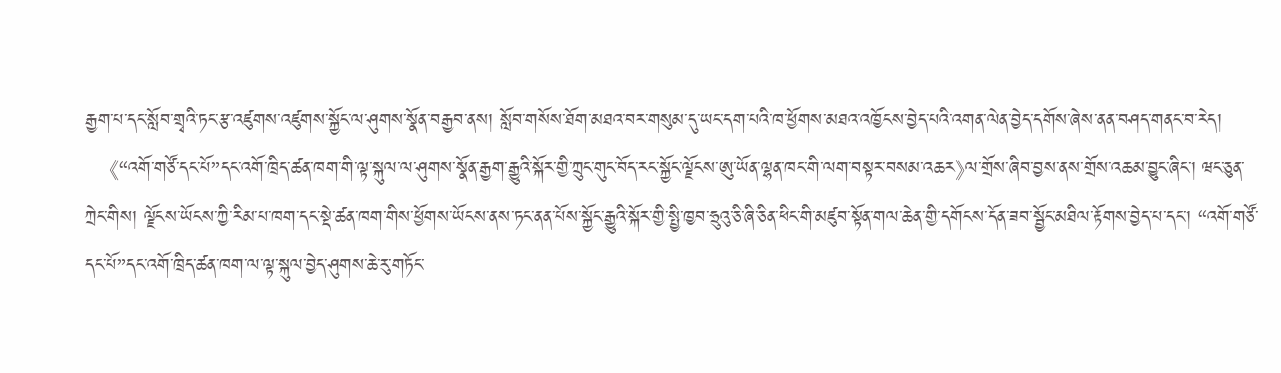རྒྱག་པ་དང་སློབ་གྲྭའི་ཏང་རྩ་འཛུགས་འཛུགས་སྐྱོང་ལ་ཤུགས་སྣོན་བརྒྱབ་ནས། སློབ་གསོས་ཐོག་མཐའ་བར་གསུམ་དུ་ཡང་དག་པའི་ཁ་ཕྱོགས་མཐའ་འཁྱོངས་བྱེད་པའི་འགན་ལེན་བྱེད་དགོས་ཞེས་ནན་བཤད་གནང་བ་རེད།
    《“འགོ་གཙོ་དང་པོ”དང་འགོ་ཁྲིད་ཚན་ཁག་གི་ལྟ་སྐུལ་ལ་ཤུགས་སྣོན་རྒྱག་རྒྱུའི་སྐོར་གྱི་ཀྲུང་གུང་བོད་རང་སྐྱོང་ལྗོངས་ཨུ་ཡོན་ལྷན་ཁང་གི་ལག་བསྟར་བསམ་འཆར》ལ་གྲོས་ཞིབ་བྱས་ནས་གྲོས་འཆམ་བྱུང་ཞིང་། ཝང་ཅུན་ཀྲེང་གིས། ལྗོངས་ཡོངས་ཀྱི་རིམ་པ་ཁག་དང་སྡེ་ཚན་ཁག་གིས་ཕྱོགས་ཡོངས་ནས་ཏང་ནན་པོས་སྐྱོང་རྒྱུའི་སྐོར་གྱི་སྤྱི་ཁྱབ་ཧྲུའུ་ཅི་ཞི་ཅིན་ཕིང་གི་མཛུབ་སྟོན་གལ་ཆེན་གྱི་དགོངས་དོན་ཟབ་སྦྱོང་མཐིལ་རྟོགས་བྱེད་པ་དང་། “འགོ་གཙོ་དང་པོ”དང་འགོ་ཁྲིད་ཚན་ཁག་ལ་ལྟ་སྐུལ་བྱེད་ཤུགས་ཆེ་རུ་གཏོང་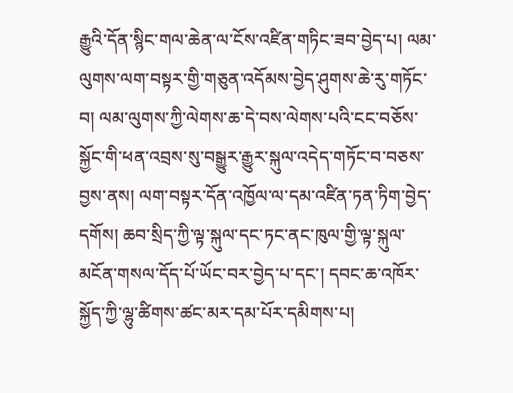རྒྱུའི་དོན་སྙིང་གལ་ཆེན་ལ་ངོས་འཛིན་གཏིང་ཟབ་བྱེད་པ། ལམ་ལུགས་ལག་བསྟར་གྱི་གཅུན་འདོམས་བྱེད་ཤུགས་ཆེ་རུ་གཏོང་བ། ལམ་ལུགས་ཀྱི་ལེགས་ཆ་དེ་བས་ལེགས་པའི་ངང་བཅོས་སྐྱོང་གི་ཕན་འབྲས་སུ་བསྒྱུར་རྒྱུར་སྐུལ་འདེད་གཏོང་བ་བཅས་བྱས་ནས། ལག་བསྟར་དོན་འཁྱོལ་ལ་དམ་འཛིན་ཏན་ཏིག་བྱེད་དགོས། ཆབ་སྲིད་ཀྱི་ལྟ་སྐུལ་དང་ཏང་ནང་ཁུལ་གྱི་ལྟ་སྐུལ་མངོན་གསལ་དོད་པོ་ཡོང་བར་བྱེད་པ་དང་། དབང་ཆ་འཁོར་སྐྱོད་ཀྱི་ལྷུ་ཚིགས་ཚང་མར་དམ་པོར་དམིགས་པ།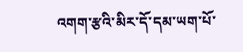འགག་རྩའི་མིར་དོ་དམ་ཡག་པོ་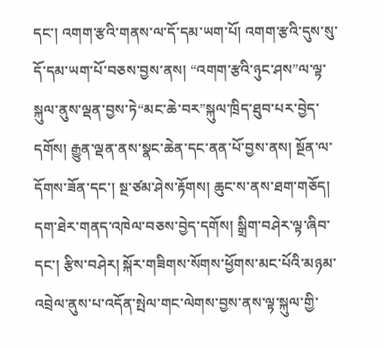དང་། འགག་རྩའི་གནས་ལ་དོ་དམ་ཡག་པོ། འགག་རྩའི་དུས་སུ་དོ་དམ་ཡག་པོ་བཅས་བྱས་ནས། “འགག་རྩའི་ཉུང་ཤས”ལ་ལྟ་སྐུལ་ནུས་ལྡན་བྱས་ཏེ“མང་ཆེ་བར”སྐུལ་ཁྲིད་ཐུབ་པར་བྱེད་དགོས། རྒྱུན་ལྡན་ནས་སྣང་ཆེན་དང་ནན་པོ་བྱས་ནས། སྔོན་ལ་དོགས་ཟོན་དང་། སྔ་ཙམ་ཤེས་རྟོགས། ཆུང་ས་ནས་ཐག་གཅོད། དག་ཐེར་གནད་འཁེལ་བཅས་བྱེད་དགོས། སྒྲིག་བཤེར་ལྟ་ཞིབ་དང་། རྩིས་བཤེར། སྐོར་གཟིགས་སོགས་ཕྱོགས་མང་པོའི་མཉམ་འབྲེལ་ནུས་པ་འདོན་སྤེལ་གང་ལེགས་བྱས་ནས་ལྟ་སྐུལ་གྱི་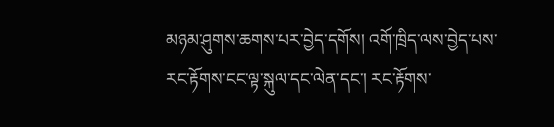མཉམ་ཤུགས་ཆགས་པར་བྱེད་དགོས། འགོ་ཁྲིད་ལས་བྱེད་པས་རང་རྟོགས་ངང་ལྟ་སྐུལ་དང་ལེན་དང་། རང་རྟོགས་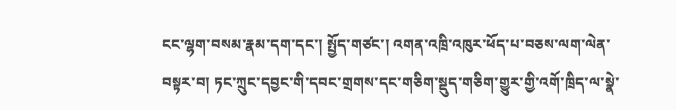ངང་ལྷག་བསམ་རྣམ་དག་དང་། སྤྱོད་གཙང་། འགན་འཁྲི་འཁུར་ཕོད་པ་བཅས་ལག་ལེན་བསྟར་བ། ཏང་ཀྲུང་དབྱང་གི་དབང་གྲགས་དང་གཅིག་སྡུད་གཅིག་གྱུར་གྱི་འགོ་ཁྲིད་ལ་སྣེ་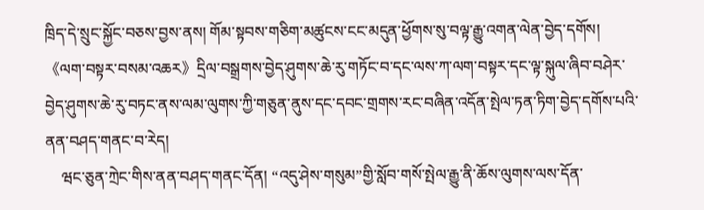ཁྲིད་དེ་སྲུང་སྐྱོང་བཅས་བྱས་ནས། གོམ་སྟབས་གཅིག་མཚུངས་ངང་མདུན་ཕྱོགས་སུ་བལྟ་རྒྱུ་འགན་ལེན་བྱེད་དགོས། 《ལག་བསྟར་བསམ་འཆར》དྲིལ་བསྒྲགས་བྱེད་ཤུགས་ཆེ་རུ་གཏོང་བ་དང་ལས་ཀ་ལག་བསྟར་དང་ལྟ་སྐུལ་ཞིབ་བཤེར་བྱེད་ཤུགས་ཆེ་རུ་བཏང་ནས་ལམ་ལུགས་ཀྱི་གཅུན་ནུས་དང་དབང་གྲགས་རང་བཞིན་འདོན་སྤེལ་ཏན་ཏིག་བྱེད་དགོས་པའི་ནན་བཤད་གནང་བ་རེད།
    ཝང་ཅུན་ཀྲེང་གིས་ནན་བཤད་གནང་དོན། “འདུ་ཤེས་གསུམ”གྱི་སློབ་གསོ་སྤེལ་རྒྱུ་ནི་ཆོས་ལུགས་ལས་དོན་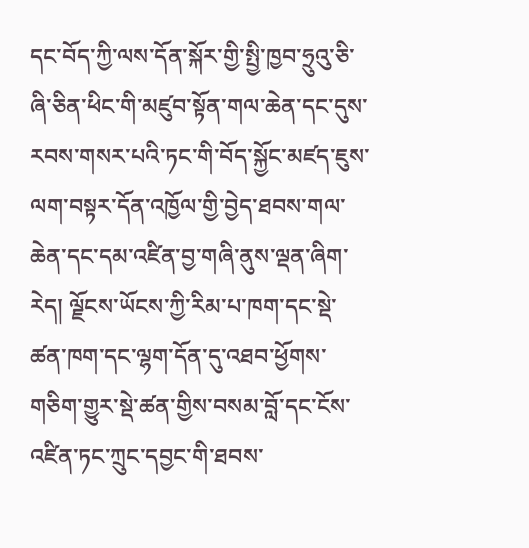དང་བོད་ཀྱི་ལས་དོན་སྐོར་གྱི་སྤྱི་ཁྱབ་ཧྲུའུ་ཅི་ཞི་ཅིན་ཕིང་གི་མཛུབ་སྟོན་གལ་ཆེན་དང་དུས་རབས་གསར་པའི་ཏང་གི་བོད་སྐྱོང་མཛད་ཇུས་ལག་བསྟར་དོན་འཁྱོལ་གྱི་བྱེད་ཐབས་གལ་ཆེན་དང་དམ་འཛིན་བྱ་གཞི་ནུས་ལྡན་ཞིག་རེད། ལྗོངས་ཡོངས་ཀྱི་རིམ་པ་ཁག་དང་སྡེ་ཚན་ཁག་དང་ལྷག་དོན་དུ་འཐབ་ཕྱོགས་གཅིག་གྱུར་སྡེ་ཚན་གྱིས་བསམ་བློ་དང་ངོས་འཛིན་ཏང་ཀྲུང་དབྱང་གི་ཐབས་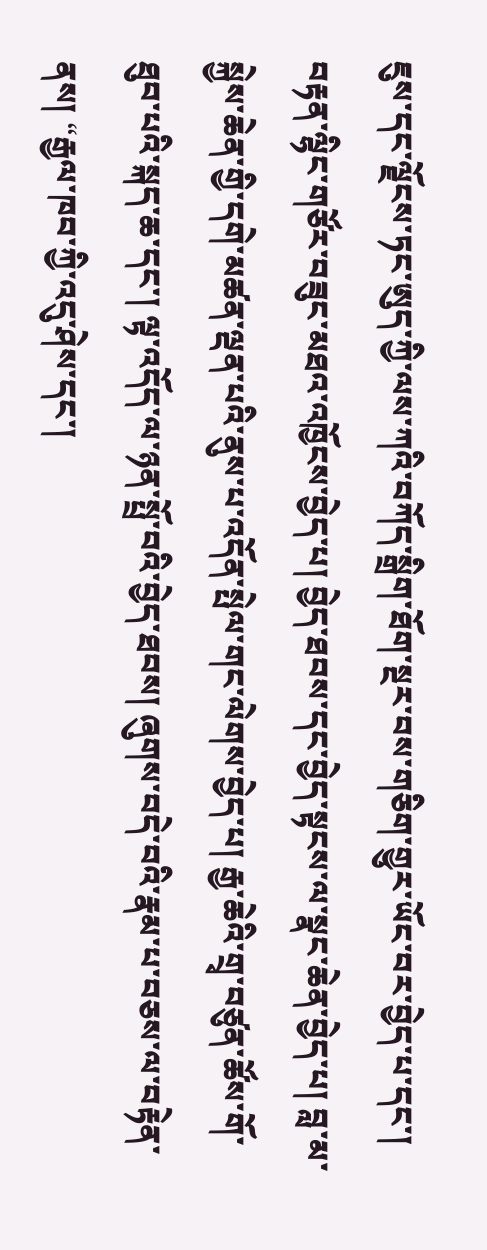ཇུས་དང་ལྗོངས་ཏང་ཨུད་ཀྱི་ལས་ཀའི་བཀོད་སྒྲིག་ཐོག་སྔར་བས་གཅིག་གྱུར་ཡོང་བར་བྱེད་པ་དང་། བརྟན་ལྷིང་གཙོར་བཟུང་མཐའ་འཁྱོངས་བྱེད་པ། བྱེད་ཐབས་དང་བྱེད་སྟངས་ལ་སྣང་ཆེན་བྱེད་པ། བླ་མ་སྐྱེས་ཆེན་གྱི་དགེ་མཚན་ལྡན་པའི་ནུས་པ་འདོན་སྤེལ་གང་ལེགས་བྱེད་པ། རྒྱ་ཆེའི་གྲྭ་བཙུན་ཚོས་གོ་ཐུབ་པའི་སྐད་ཆ་དང་། ལྟ་འདོད་ལ་ཉན་སྤྲོ་བའི་བྱེད་ཐབས། ཞུགས་བདེ་བའི་རྣམ་པ་བཅས་ལ་བརྟེན་ནས། “རྒྱལ་ཁབ་ཀྱི་འདུ་ཤེས་དང་།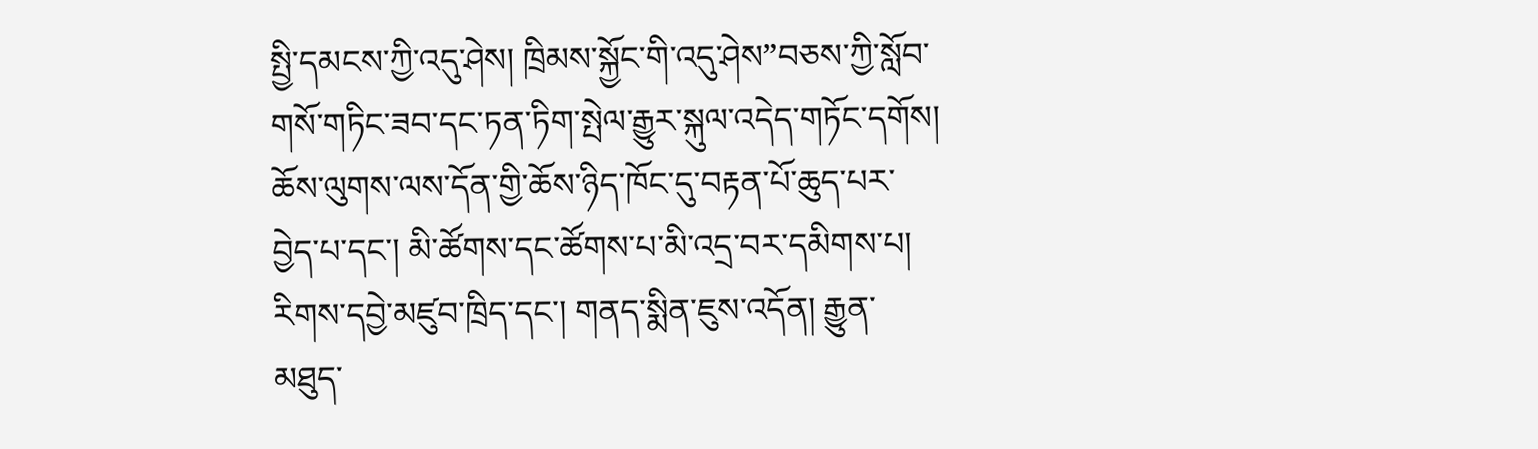སྤྱི་དམངས་ཀྱི་འདུ་ཤེས། ཁྲིམས་སྐྱོང་གི་འདུ་ཤེས”བཅས་ཀྱི་སློབ་གསོ་གཏིང་ཟབ་དང་ཏན་ཏིག་སྤེལ་རྒྱུར་སྐུལ་འདེད་གཏོང་དགོས། ཆོས་ལུགས་ལས་དོན་གྱི་ཆོས་ཉིད་ཁོང་དུ་བརྟན་པོ་ཆུད་པར་བྱེད་པ་དང་། མི་ཚོགས་དང་ཚོགས་པ་མི་འདྲ་བར་དམིགས་པ། རིགས་དབྱེ་མཛུབ་ཁྲིད་དང་། གནད་སྨིན་ཇུས་འདོན། རྒྱུན་མཐུད་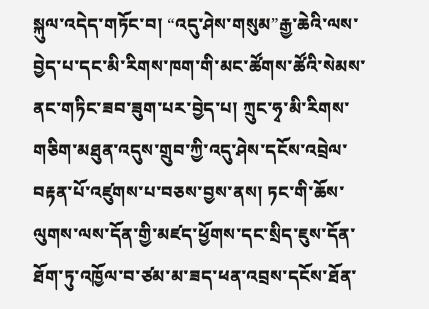སྐུལ་འདེད་གཏོང་བ། “འདུ་ཤེས་གསུམ”རྒྱ་ཆེའི་ལས་བྱེད་པ་དང་མི་རིགས་ཁག་གི་མང་ཚོགས་ཚོའི་སེམས་ནང་གཏིང་ཟབ་ཟུག་པར་བྱེད་པ། ཀྲུང་ཧྭ་མི་རིགས་གཅིག་མཐུན་འདུས་གྲུབ་ཀྱི་འདུ་ཤེས་དངོས་འབྲེལ་བརྟན་པོ་འཛུགས་པ་བཅས་བྱས་ནས། ཏང་གི་ཆོས་ལུགས་ལས་དོན་གྱི་མཛད་ཕྱོགས་དང་སྲིད་ཇུས་དོན་ཐོག་ཏུ་འཁྱོལ་བ་ཙམ་མ་ཟད་ཕན་འབྲས་དངོས་ཐོན་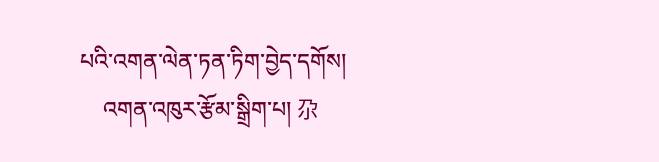པའི་འགན་ལེན་ཏན་ཏིག་བྱེད་དགོས།
    འགན་འཁུར་རྩོམ་སྒྲིག་པ། 尕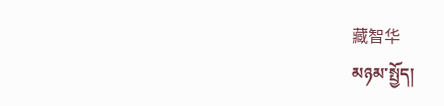藏智华
མཉམ་སྤྱོད།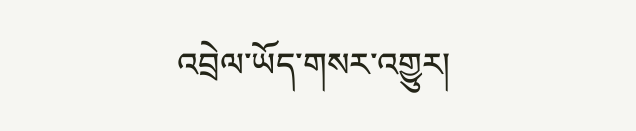འབྲེལ་ཡོད་གསར་འགྱུར།